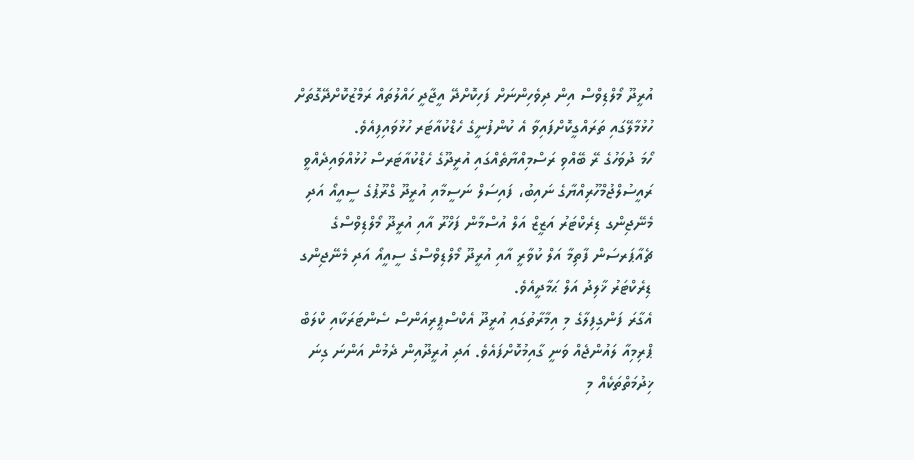އުރީދޫ މޯލްޑިވްސް އިން ދިވެހިންނަށް ފަހިކޮށްދޭ އީޖާދީ ހައްލުތައް ރަމްޒުކޮށްދޭގޮތަށް ހުޅުމާލޭގައި ތަރައްގީކޮށްފައިވާ އެ ކުންފުނީގެ ހެޑްކުއާޓަރ ހުޅުވައިފިއެވެ.
ހޯމަ ދުވަހުގެ ރޭ ބޭއްވި ރަސްމިއްޔާތެއްގައި އުރީދޫގެ ހެޑްކުއާޓަރސް ހުޅުއްވައިދެއްވީ ރައީސުލްޖުމްހޫރިއްޔާގެ ނައިބު، ފައިސަލް ނަސީމާއި އުރީދޫ ގްރޫޕުގެ ސީއީއޯ އަދި މެނޭޖިންގ ޑިރެކްޓަރު އަޒީޒް އަލް އުސްމާން ފަޚްރޫ އާއި އުރީދޫ މޯލްޑިވްސްގެ ޗެއާޕަރސަން ފާތިމާ އަލް ކުވާރީ އާއި އުރީދޫ މޯލްޑިވްސްގެ ސީއީއޯ އަދި މެނޭޖިންގ ޑިރެކްޓަރު ޚާލިދު އަލް ޙަމާދީއެވެ.
އެގާރަ ފަންގިފިލާގެ މި އިމާރާތުގައި އުރީދޫ އެކްސްޕީރިއަންސް ސެންޓަރަކާއި ކްލަބް ޕްރިމިއާ ލައުންޖެއް ވަނީ ގާއިމުކޮށްފައެވެ. އަދި އުރީދޫއިން ދެމުން އަންނަ ގިނަ ޚިދުމަތްތަކެއް މި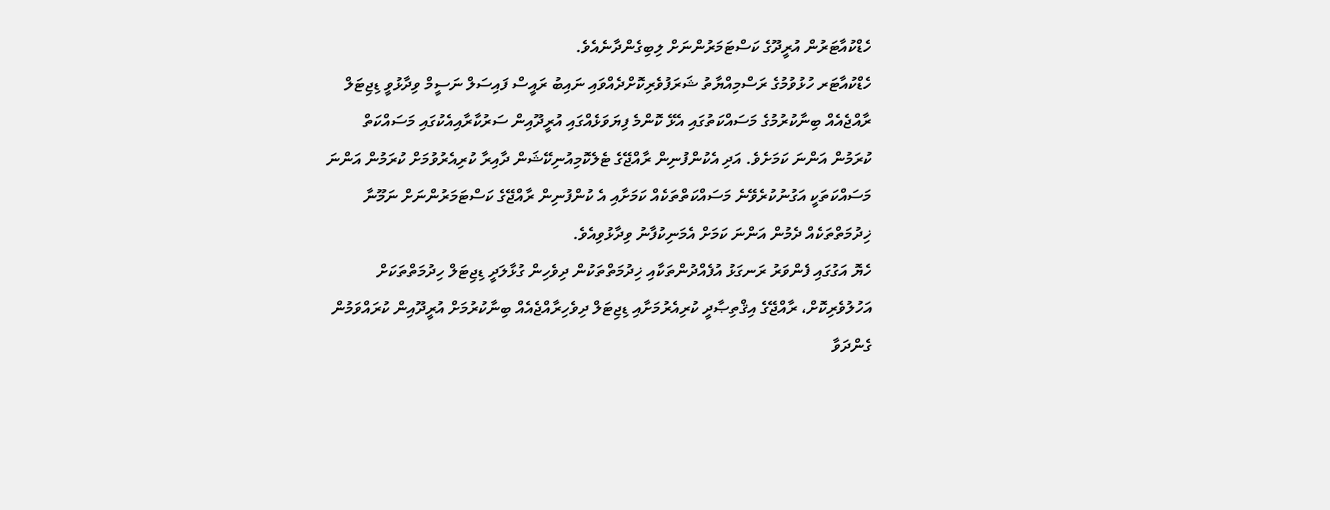ހެޑްކުއާޓަރުން އުރީދޫގެ ކަސްޓަމަރުންނަށް ލިބިގެންދާނެއެވެ.
ހެޑްކުއާޓަރ ހުޅުވުމުގެ ރަސްމިއްޔާތު ޝަރަފުވެރިކޮށްދެއްވައި ނައިބު ރައީސް ފައިސަލް ނަސީމް ވިދާޅުވީ ޑިޖިޓަލް ރާއްޖެއެއް ބިނާކުރުމުގެ މަސައްކަތުގައި އެޅޭ ކޮންމެ ފިޔަވަޅެއްގައި އުރީދޫއިން ސަރުކާރާއިއެކުގައި މަސައްކަތް ކުރަމުން އަންނަ ކަމަށެވެ. އަދި އެކުންފުނިން ރާއްޖޭގެ ޓެލެކޮމިއުނިކޭޝަން ދާއިރާ ކުރިއެރުވުމަށް ކުރަމުން އަންނަ މަސައްކަތަކީ އަގުނުކުރެވޭނެ މަސައްކަތްތަކެއް ކަމަށާއި އެ ކުންފުނިން ރާއްޖޭގެ ކަސްޓަމަރުންނަށް ނަމޫނާ ޚިދުމަތްތަކެއް ދެމުން އަންނަ ކަމަށް އެމަނިކުފާނު ވިދާޅުވިއެވެ.
ހެޔޮ އަގުގައި ފެންވަރު ރަނގަޅު އުފެއްދުންތަކާއި ޚިދުމަތްތަކުން ދިވެހިން ގުޅާލަދީ ޑިޖިޓަލް ހިދުމަތްތަކަށް އަހުލުވެރިކޮށް، ރާއްޖޭގެ އިޤްތިޞާދީ ކުރިއެރުމަށާއި ޑިޖިޓަލް ދިވެހިރާއްޖެއެއް ބިނާކުރުމަށް އުރީދޫއިން ކުރައްވަމުން ގެންދަވާ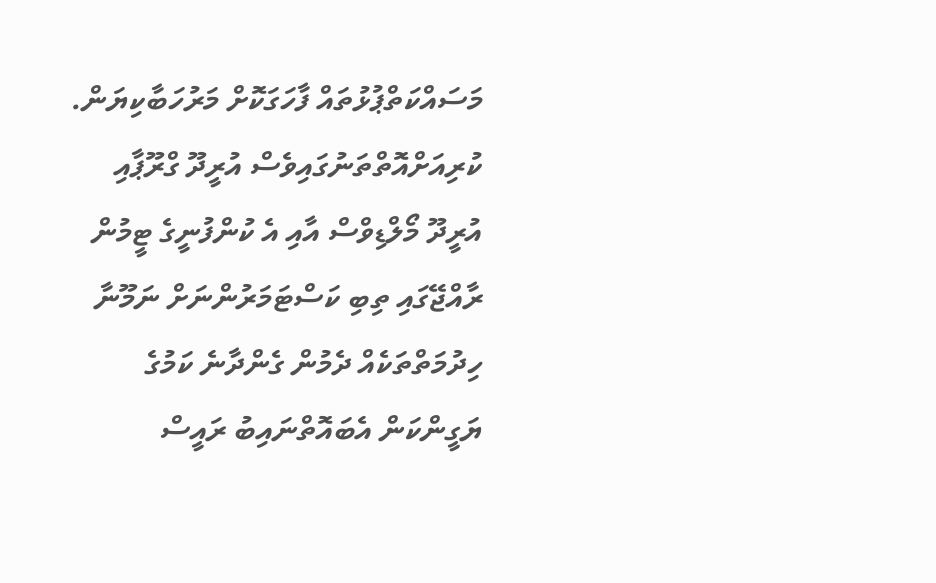މަސައްކަތްޕުޅުތައް ފާހަގަކޮށް މަރުހަބާކިޔަން. ކުރިއަށްއޮތްތަނުގައިވެސް އުރީދޫ ގްރޫޕާއި އުރީދޫ މޯލްޑިވްސް އާއި އެ ކުންފުނީގެ ޓީމުން ރާއްޖޭގައި ތިބި ކަސްޓަމަރުންނަށް ނަމޫނާ ހިދުމަތްތަކެއް ދެމުން ގެންދާނެ ކަމުގެ ޔަގީންކަން އެބައޮތްނައިބު ރައީސް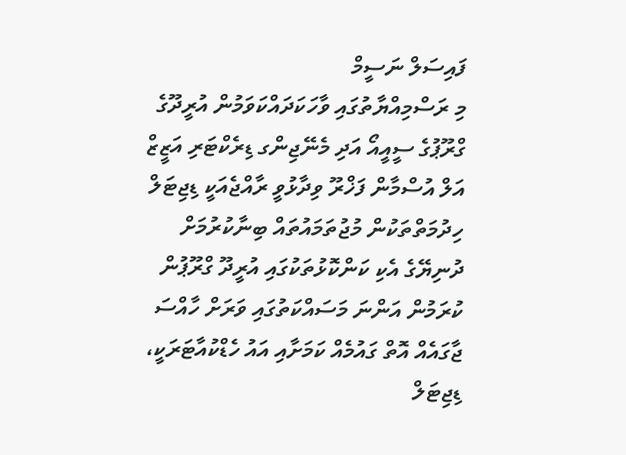ފައިސަލް ނަސީމް
މި ރަސްމިއްޔާތުގައި ވާހަކަދައްކަވަމުން އުރީދޫގެ ގްރޫޕުގެ ސީއީއޯ އަދި މެނޭޖިންގ ޑިރެކްޓަރި އަޒީޒް އަލް އުސްމާން ފަޚްރޫ ވިދާޅުވީ ރާއްޖެއަކީ ޑިޖިޓަލް ހިދުމަތްތަކުން މުޖުތަމައުތައް ބިނާކުރުމަށް ދުނިޔޭގެ އެކި ކަންކޮޅުތަކުގައި އުރީދޫ ގްރޫޕުން ކުރަމުން އަންނަ މަސައްކަތުގައި ވަރަށް ހާއްސަ ޖާގައެއް އޮތް ގައުމެއް ކަމަށާއި އައު ހެޑްކުއާޓަރަކީ، ޑިޖިޓަލް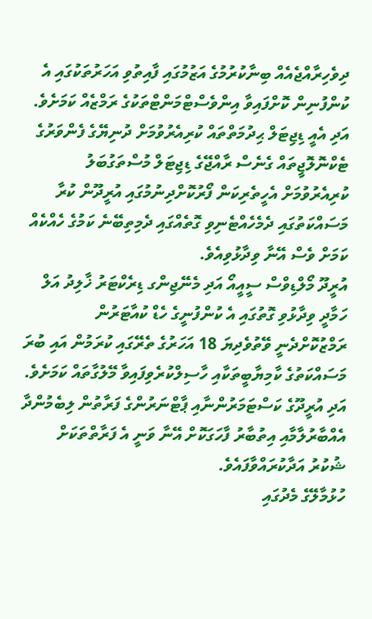ދިވެހިރާއްޖެއެއް ބިނާކުރުމުގެ އަޒުމުގައި ފާއިތުވި އަހަރުތަކުގައި އެ ކުންފުނިން ކޮށްފައިވާ އިންވެސްޓްމަންޓްތަކުގެ ރަމްޒެއް ކަމަށެވެ. އަދި އެއީ ޑިޖިޓަލް ޙިދުމަތްތައް ކުރިއެރުވުމަށް ދުނިޔޭގެ ފެންވަރުގެ ޓެކްނޮލޮޖީތައް ގެނެސް ރާއްޖޭގެ ޑިޖިޓަލް މުސްތަގުބަލު ކުރިއެރުވުމަށް އެހީތެރިކަން ފޯރުކޮށްދިނުމުގައި އުރީދޫން ކުރާ މަސައްކަތުގައި ދެމެހެއްޓެނިވި ގޮތެއްގައި ދެމިތިބޭނެ ކަމުގެ ހެއްކެއް ކަމަށް ވެސް އޭނާ ވިދާޅުވިއެވެ.
އުރީދޫ މޯލްޑިވްސް ސީއީއޯ އަދި މެނޭޖިންގ ޑިރެކްޓަރު ޚާލިދު އަލް ހަމާދީ ވިދާޅުވި ގޮތުގައި އެ ކުންފުނީގެ ހެޑް ކުއާޓަރުން ރަމްޒުކޮށްދެނީ ވޭތުވެދިޔަ 18 އަހަރުގެ ތެރޭގައި ކުރަމުން އައި ބުރަ މަސައްކަތުގެ ކާމިޔާބީތަކާއި ހާސިލްކުރެވިފައިވާ މޭލުގާތައް ކަމަށެވެ. އަދި އުރީދޫގެ ކަސްޓަމަރުންނާއި ޕާޓްނަރުންގެ ފަރާތުން ލިބެމުންދާ އެއްބާރުލާމާއި އިތުބާރު ފާހަގަކޮށް އޭނާ ވަނީ އެ ފަރާތްތަކަށް ޝުކުރު އަދާކުރައްވާފައެވެ.
ހުޅުމާލޭގެ މެދުގައި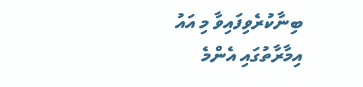ބިނާކުރެވިފައިވާ މި އައު އިމާރާތުގައި އެންމެ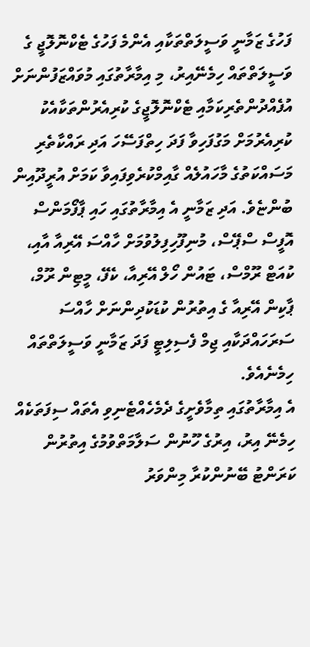ފަހުގެ ޒަމާނީ ވަސީލަތްތަކާއި އެންމެ ފަހުގެ ޓެކްނޮލޮޖީ ގެ ވަސީލަތްތައް ހިމެނޭއިރު، މި އިމާރާތުގައި މުވައްޒަފުންނަށް އުފެއްދުންތެރިކަމާއި ޓެކްނޮލޮޖީގެ ކުރިއެރުންތަކާއެކު ކުރިއެރުމަށް މަގުފަހިވާ ފަދަ ހިތްފަސޭހަ އަދި ރައްކާތެރި މަސައްކަތުގެ މާހައުލެއް ގާއިމްކުރެވިފައިވާ ކަމަށް އުރީދޫއިން ބުންޏެވެ. އަދި ޒަމާނީ އެ އިމާރާތުގައި ހައި ޕާފޯމަންސް އޮފީސް ސްޕޭސް، މުނިފޫހިފިލުވުމަށް ހާއްސަ އޭރިއާ އާއި، ކުއަޓް ރޫމްސް، ޓައުން ހޯލް އޭރިއާ، ކެފޭ، މީޓިން ރޫމް، ޕާކިން އޭރިއާ ގެ އިތުރުން ކުޑަކުދިންނަށް ހާއްސަ ސަރަހައްދަކާއި ޖިމް ފެސިލިޓީ ފަދަ ޒަމާނީ ވަސީލަތްތައް ހިމެނެއެވެ.
އެ އިމާރާތުގައި ތިމާވެށީގެ ދެމެހެއްޓެނިވި އެތައް ސިފަތަކެއް ހިމެނޭ އިރު، އިރުގެ ހޫނުން ސަލާމަތްވުމުގެ އިތުރުން ކަރަންޓު ބޭނުންކުރާ މިންވަރު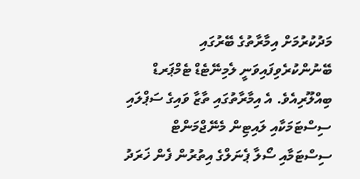މަދުކުރުމަށް އިމާރާތުގެ ބޭރުގައި ބޭނުންކުރެވިފައިވަނީ ލެމިނޭޓެޑް ޓެމްޕަރޑް ބިއްލޫރިއެވެ. އެ އިމާރާތުގައި ތާޒާ ވައިގެ ސަޕްލައި ސިސްޓަމަކާއި ލައިޓިން މެނޭޖްމަންޓް ސިސްޓަމާއި ސޯލާ ޕެނަލްގެ އިތުރުން ފެން ޚަރަދު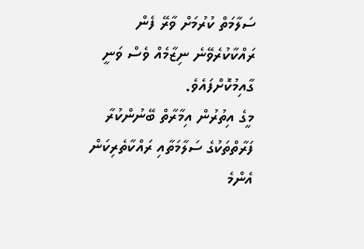ސަލާމަތް ކުރުމަށް ވާރޭ ފެން ރައްކާކުރެވޭނެ ނިޒާމެއް ވެސް ވަނީ ގާއިމުކޮށްފައެވެ.
މީގެ އިތުރުން އިމާރާތް ބޭނުންކުރާ ފަރާތްތަކުގެ ސަލާމަތާއި ރައްކާތެރިކަން އެންމެ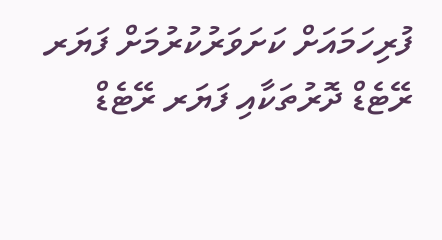ފުރިހަމައަށް ކަށަވަރުކުރުމަށް ފަޔަރ ރޭޓެޑް ދޮރުތަކާއި ފަޔަރ ރޭޓެޑް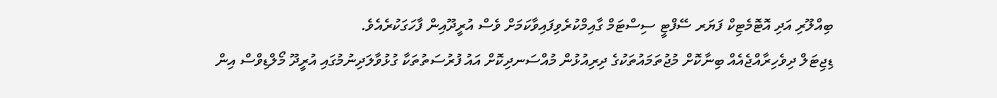ބިއްލޫރި އަދި އޮޓޮމެޓިކް ފަޔަރ ސޭފްޓީ ސިސްޓަމް ގާއިމްކުރެވިފައިވާކަމަށް ވެސް އުރީދޫއިން ފާހަގަކުރެއެވެ.
ޑިޖިޓަލް ދިވެހިރާއްޖެއެއް ބިނާކޮށް މުޖުތަމައުތަކުގެ ދިރިއުޅުން މުއްސަނދިކޮށް އައު ފުރުސަތުތަކާ ގުޅުވާލަދިނުމުގައި އުރީދޫ މޯލްޑިވްސް އިން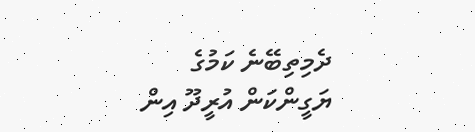ދެމިތިބޭނެ ކަމުގެ ޔަގީންކަން އުރީދޫ އިން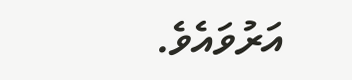އަރުވައެވެ.